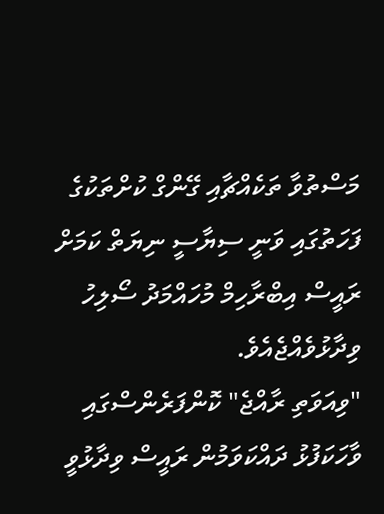މަސްތުވާ ތަކެއްޗާއި ގޭންގް ކުށްތަކުގެ ފަހަތުގައި ވަނީ ސިޔާސީ ނިޔަތް ކަމަށް ރައީސް އިބްރާހިމް މުހައްމަދު ސޯލިހު ވިދާޅުވެއްޖެއެވެ.
"ވިއަވަތި ރާއްޖެ" ކޮންފަރެންސްގައި ވާހަކަފުޅު ދައްކަވަމުން ރައީސް ވިދާޅުވީ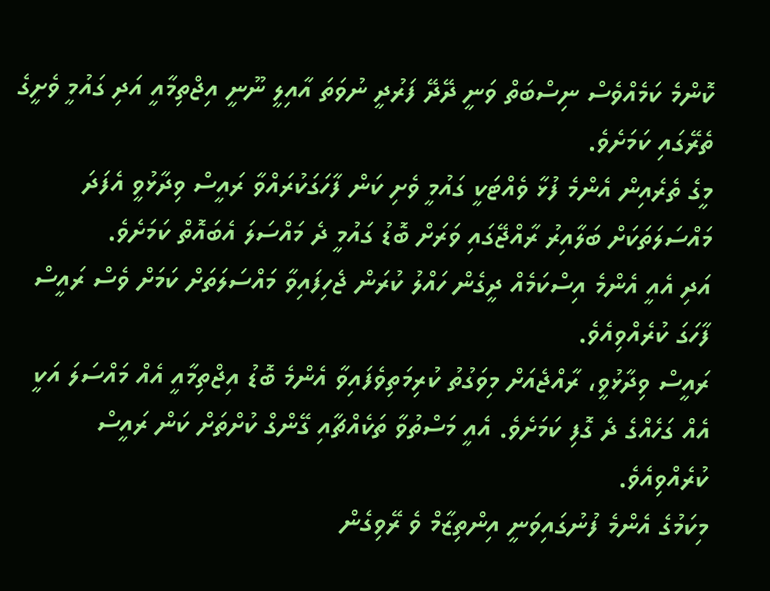ކޮންމެ ކަމެއްވެސް ނިސްބަތް ވަނީ ދޭދޭ ފަރުދީ ނުވަތަ އާއިލީ ނޫނީ އިޖްތިމާއީ އަދި ގައުމީ ވެށީގެ ތެރޭގައި ކަމަށެވެ.
މީގެ ތެރެއިން އެންމެ ފުޅާ ވެއްޓަކީ ގައުމީ ވެށި ކަން ފާހަގަކުރައްވާ ރައީސް ވިދާޅުވީ އެފަދަ މައްސަލަތަކަށް ބަލާއިރު ރާއްޖޭގައި ވަރަށް ބޮޑު ގައުމީ ދެ މައްސަލަ އެބައޮތް ކަމަށެވެ.
އަދި އެއީ އެންމެ އިސްކަމެއް ދީގެން ހައްލު ކުރަން ޖެހިފައިވާ މައްސަލަތަށް ކަމަށް ވެސް ރައީސް ފާހަގަ ކުރެއްވިއެވެ.
ރައީސް ވިދާޅުވީ، ރާއްޖެއަށް މިވަގުތު ކުރިމަތިވެފައިވާ އެންމެ ބޮޑު އިޖްތިމާއީ އެއް މައްސަލަ އަކީ އެއް ގަހެއްގެ ދެ ގޮފި ކަމަށެވެ. އެއީ މަސްތުވާ ތަކެއްޗާއި ގޭންގް ކުށްތަށް ކަން ރައީސް ކުރެއްވިއެވެ.
މިކަމުގެ އެންމެ ފުނުގައިވަނީ އިންތިޒާމް ވެ ރޭވިގެން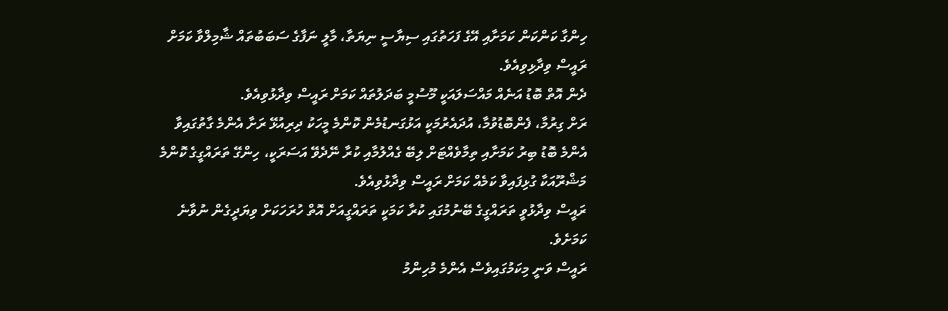ހިންގާ ކަންކަން ކަމަށާއި އޭގެ ފަހަތުގައި ސިޔާސީ ނިޔަތާ، މާލީ ނަފާގެ ސަބަބުތައް ޝާމިލްވާ ކަމަށް ރައީސް ވިދާޅިވިއެވެ.
ދެން އޮތް ބޮޑު އަނެއް މައްސަލައަކީ މޫސުމީ ބަދަލުތައް ކަމަށް ރައީސް ވިދާޅުވިއެވެ.
ރަށް ގިރުމާ، ފެންބޮޑުވުމާ، އުދައެރުމަކީ އަޅުގަނޑުމެން ކޮންމެ މީހަކު ދިރިއުޅޭ ރަށާ އެންމެ ގާތުގައިވާ އެންމެ ބޮޑު ބިރު ކަމަށާއި ތިމާވެއްޓަށް ލިބޭ ގެއްލުމާއި ކުރާ ނޭދެވޭ އަސަރަކީ، ހިންގޭ ތަރައްގީގެ ކޮންމެ މަޝްރޫއަކާ ގުޅިފައިވާ ކަމެއް ކަމަށް ރައީސް ވިދާޅުވިއެވެ.
ރައީސް ވިދާޅުވީ ތަރައްގީގެ ބޭނުމުގައި ކުރާ ކަމަކީ ތަރައްގީއަށް އޮތް ހުރަހަކަށް ވިޔަދީގެން ނުވާނެ ކަމަށެވެ.
ރައީސް ވަނީ މިކަމުގައިވެސް އެންމެ މުހިންމު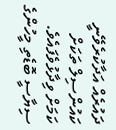ދައުރެއް އަދާކުރެވޭނީ ކައުންސިލް ތަކަށް ކަމަށް ވިދާޅުވެފައެވެ.
ސިޔާސީ ބޮޑެތި މީހުންގެ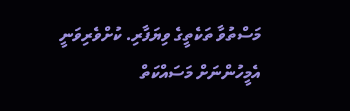މަސްތުވާ ތަކެތީގެ ވިޔަފާރި. ކުށްވެރިވަނީ އެމީހުންނަށް މަސައްކަތް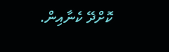ކޮށްދޭ ކެނާއިން.